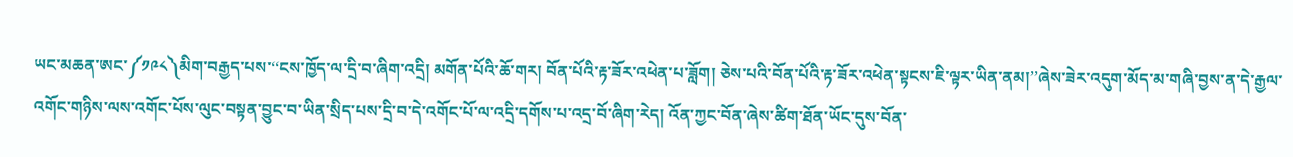ཡང་མཆན་ཨང་༼༡༩༨༽མིག་བརྒྱད་པས་‘‘ངས་ཁྱོད་ལ་དྲི་བ་ཞིག་འདྲི། མགོན་པོའི་ཆོ་གར། བོན་པོའི་རྟ་ཟོར་འཕེན་པ་ཟློག། ཅེས་པའི་བོན་པོའི་རྟ་ཟོར་འཕེན་སྟངས་ཇི་ལྟར་ཡིན་ནམ།’’ཞེས་ཟེར་འདུག་མོད་མ་གཞི་བྱས་ན་དེ་རྒྱལ་འགོང་གཉིས་ལས་འགོང་པོས་ལུང་བསྟན་བྱུང་བ་ཡིན་སྲིད་པས་དྲི་བ་དེ་འགོང་པོ་ལ་འདྲི་དགོས་པ་འདྲ་བོ་ཞིག་རེད། འོན་ཀྱང་བོན་ཞེས་ཚིག་ཐོན་ཡོང་དུས་བོན་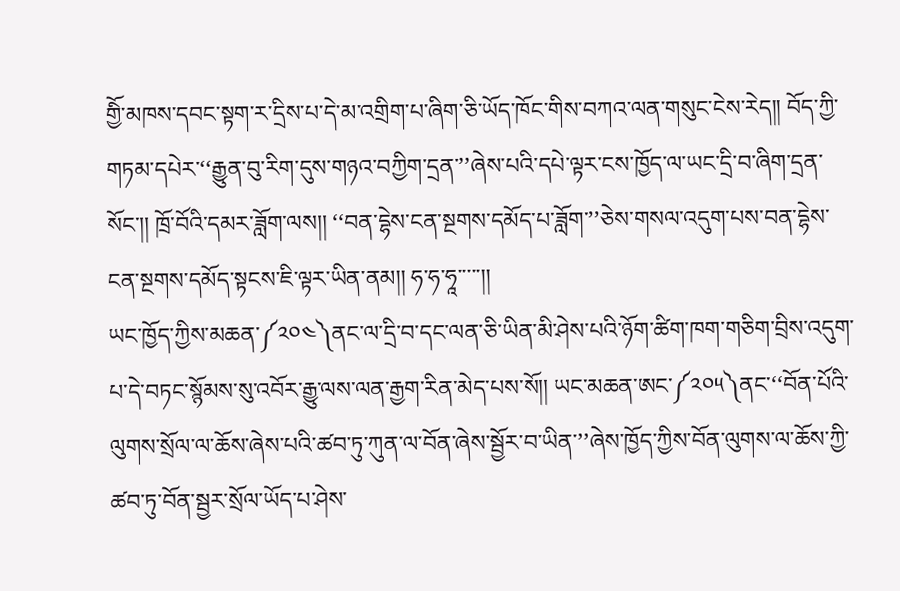གྱིོ་མཁས་དབང་སྟག་ར་དྲིས་པ་དེ་མ་འགྲིག་པ་ཞིག་ཅི་ཡོད་ཁོང་གིས་བཀའ་ལན་གསུང་ངེས་རེད།། བོད་ཀྱི་གཏམ་དཔེར་‘‘རྒྱུན་བུ་རིག་དུས་གཉའ་བཀྱིག་དྲན་’’ཞེས་པའི་དཔེ་ལྟར་ངས་ཁྱོད་ལ་ཡང་དྲི་བ་ཞིག་དྲན་སོང་།། ཁྲོ་བོའི་དམར་ཟློག་ལས།། ‘‘བན་དྷེས་ངན་སྔགས་དམོད་པ་ཟློག་’’ཅེས་གསལ་འདུག་པས་བན་དྷེས་ངན་སྔགས་དམོད་སྟངས་ཇི་ལྟར་ཡིན་ནམ།། ཧ་ཧ་ཧཱ་་་་་།།
ཡང་ཁྱོད་ཀྱིས་མཆན་༼༢༠༤༽ནང་ལ་དྲི་བ་དང་ལན་ཅི་ཡིན་མི་ཤེས་པའི་ཉོག་ཚིག་ཁག་གཅིག་བྲིས་འདུག་པ་དེ་བཏང་སྙོམས་སུ་འབོར་རྒྱུ་ལས་ལན་རྒྱག་རིན་མེད་པས་སོ།། ཡང་མཆན་ཨང་༼༢༠༥༽ནང་‘‘བོན་པོའི་ལུགས་སྲོལ་ལ་ཆོས་ཞེས་པའི་ཚབ་ཏུ་ཀུན་ལ་བོན་ཞེས་སྦྱོར་བ་ཡིན་’’ཞེས་ཁྱོད་ཀྱིས་བོན་ལུགས་ལ་ཆོས་ཀྱི་ཚབ་ཏུ་བོན་སྦྱར་སྲོལ་ཡོད་པ་ཤེས་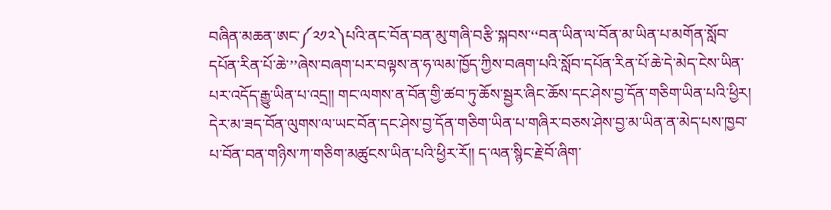བཞིན་མཆན་ཨང་༼༢༡༢༽པའི་ནང་བོན་བན་མུ་གཞི་བརྩི་སྐབས་‘‘བན་ཡིན་ལ་བོན་མ་ཡིན་པ་མགོན་སློབ་དཔོན་རིན་པོ་ཆེ་’’ཞེས་བཞག་པར་བལྟས་ན་ཧ་ལམ་ཁྱོད་ཀྱིས་བཞག་པའི་སློབ་དཔོན་རིན་པོ་ཆེ་དེ་མེད་ངེས་ཡིན་པར་འདོད་རྒྱུ་ཡིན་པ་འདྲ།། གང་ལགས་ན་བོན་གྱི་ཚབ་ཏུ་ཆོས་སྦྱར་ཞིང་ཆོས་དང་ཤེས་བྱ་དོན་གཅིག་ཡིན་པའི་ཕྱིར། དེར་མ་ཟད་བོན་ལུགས་ལ་ཡང་བོན་དང་ཤེས་བྱ་དོན་གཅིག་ཡིན་པ་གཞིར་བཅས་ཤེས་བྱ་མ་ཡིན་ན་མེད་པས་ཁྱབ་པ་བོན་བན་གཉིས་ཀ་གཅིག་མཚུངས་ཡིན་པའི་ཕྱིར་རོ།། ད་ལན་སྙིང་རྗེ་བོ་ཞིག་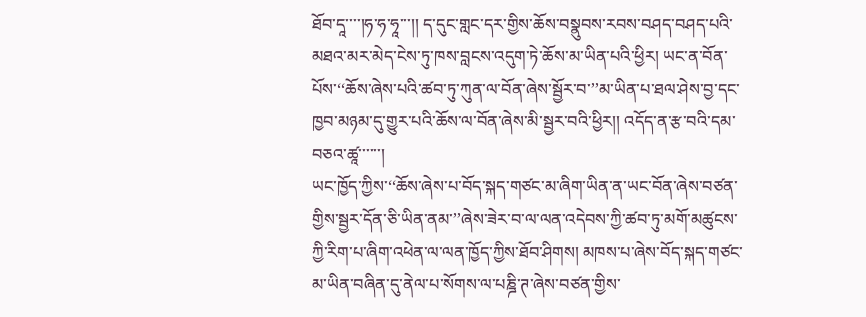ཐོབ་དཱ་་་་།ཧ་ཧ་ཧཱ་་་།། ད་དུང་གླང་དར་གྱིས་ཆོས་བསྣུབས་རབས་བཤད་བཤད་པའི་མཐའ་མར་མེད་ངེས་ཏུ་ཁས་བླངས་འདུག་ཏེ་ཆོས་མ་ཡིན་པའི་ཕྱིར། ཡང་ན་བོན་པོས་‘‘ཆོས་ཞེས་པའི་ཚབ་ཏུ་ཀུན་ལ་བོན་ཞེས་སྦྱོར་བ་’’མ་ཡིན་པ་ཐལ་ཤེས་བྱ་དང་ཁྱབ་མཉམ་དུ་གྱུར་པའི་ཆོས་ལ་བོན་ཞེས་མི་སྦྱར་བའི་ཕྱིར།། འདོད་ན་རྩ་བའི་དམ་བཅའ་ཚཱ་་་་་་།
ཡང་ཁྱོད་ཀྱིས་‘‘ཆོས་ཞེས་པ་བོད་སྐད་གཙང་མ་ཞིག་ཡིན་ན་ཡང་བོན་ཞེས་བཙན་གྱིས་སྦྱར་དོན་ཅི་ཡིན་ནམ་’’ཞེས་ཟེར་བ་ལ་ལན་འདེབས་ཀྱི་ཚབ་ཏུ་མགོ་མཚུངས་ཀྱི་རིག་པ་ཞིག་འཕེན་ལ་ལན་ཁྱོད་ཀྱིས་ཐོབ་ཤིགས། མཁས་པ་ཞེས་བོད་སྐད་གཙང་མ་ཡིན་བཞིན་དུ་ནེལ་པ་སོགས་ལ་པཎྜི་ཊ་ཞེས་བཙན་གྱིས་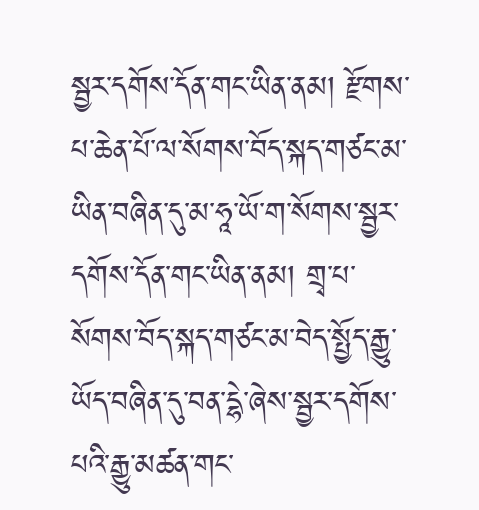སྦྱར་དགོས་དོན་གང་ཡིན་ནམ། རྫོགས་པ་ཆེན་པོ་ལ་སོགས་བོད་སྐད་གཙང་མ་ཡིན་བཞིན་དུ་མ་ཧཱ་ཡོ་ག་སོགས་སྦྱར་དགོས་དོན་གང་ཡིན་ནམ། གྲྭ་པ་སོགས་བོད་སྐད་གཙང་མ་བེད་སྤྱོད་རྒྱུ་ཡོད་བཞིན་དུ་བན་དྷེ་ཞེས་སྦྱར་དགོས་པའི་རྒྱུ་མཚན་གང་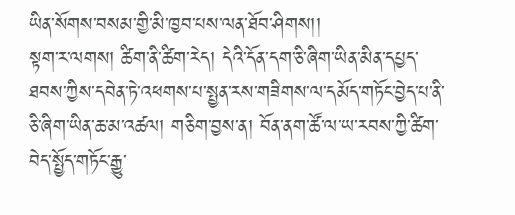ཡིན་སོགས་བསམ་གྱི་མི་ཁྱབ་པས་ལན་ཐོབ་ཤིགས།།
སྟག་ར་ལགས། ཚིག་ནི་ཚིག་རེད། དེའི་དོན་དག་ཅི་ཞིག་ཡིན་མིན་དཔྱད་ཐབས་ཀྱིས་དབེན་ཏེ་འཕགས་པ་སྤྱན་རས་གཟིགས་ལ་དམོད་གཏོང་བྱེད་པ་ནི་ཅི་ཞིག་ཡིན་ཆ་མ་འཚལ། གཅིག་བྱས་ན། བོན་ནག་ཚོ་ལ་ཡ་རབས་ཀྱི་ཚིག་བེད་སྤྱོད་གཏོང་རྒྱུ་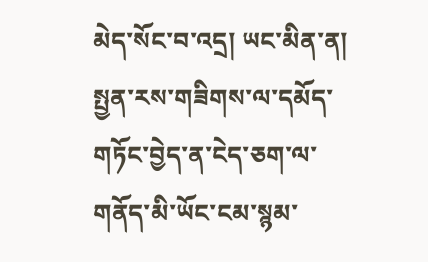མེད་སོང་བ་འདྲ། ཡང་མིན་ན། སྤྱན་རས་གཟིགས་ལ་དམོད་གཏོང་བྱེད་ན་ངེད་ཅག་ལ་གནོད་མི་ཡོང་ངམ་སྙམ་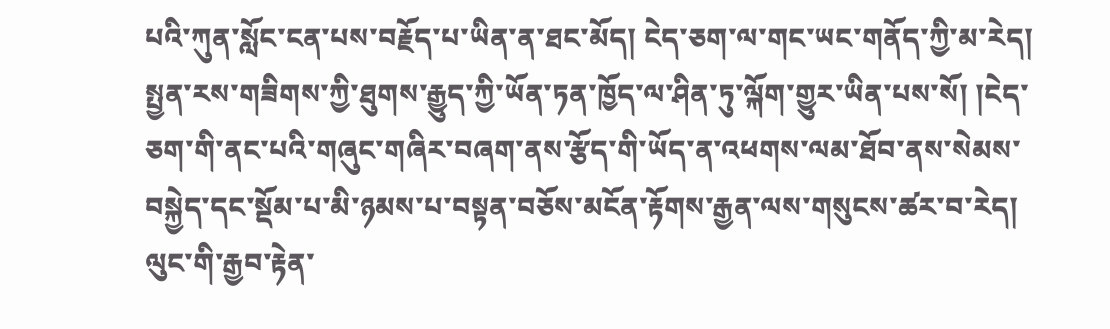པའི་ཀུན་སློང་ངན་པས་བརྗོད་པ་ཡིན་ན་ཐང་མོད། ངེད་ཅག་ལ་གང་ཡང་གནོད་ཀྱི་མ་རེད། སྤྱན་རས་གཟིགས་ཀྱི་ཐུགས་རྒྱུད་ཀྱི་ཡོན་ཏན་ཁྱོད་ལ་ཤིན་ཏུ་ལྐོག་གྱུར་ཡིན་པས་སོ། །ངེད་ཅག་གི་ནང་པའི་གཞུང་གཞིར་བཞག་ནས་རྩོད་གི་ཡོད་ན་འཕགས་ལམ་ཐོབ་ནས་སེམས་བསྐྱེད་དང་སྡོམ་པ་མི་ཉམས་པ་བསྟན་བཅོས་མངོན་རྟོགས་རྒྱན་ལས་གསུངས་ཚར་བ་རེད།
ལུང་གི་རྒྱབ་རྟེན་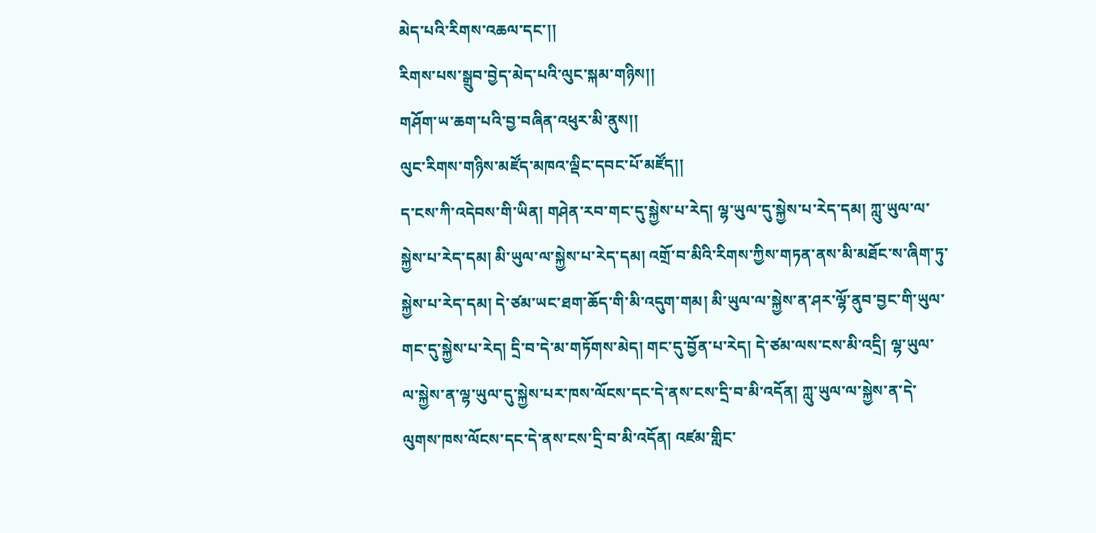མེད་པའི་རིགས་འཆལ་དང་།།
རིགས་པས་སྒྲུབ་བྱེད་མེད་པའི་ལུང་སྐམ་གཉིས།།
གཤོག་ཡ་ཆག་པའི་བྱ་བཞིན་འཕུར་མི་ནུས།།
ལུང་རིགས་གཉིས་མཛོད་མཁའ་ལྡིང་དབང་པོ་མཛོད།།
ད་ངས་ཀི་འདེབས་གི་ཡིན། གཤེན་རབ་གང་དུ་སྐྱེས་པ་རེད། ལྷ་ཡུལ་དུ་སྐྱེས་པ་རེད་དམ། ཀླུ་ཡུལ་ལ་སྐྱེས་པ་རེད་དམ། མི་ཡུལ་ལ་སྐྱེས་པ་རེད་དམ། འགྲོ་བ་མིའི་རིགས་ཀྱིས་གཏན་ནས་མི་མཐོང་ས་ཞིག་ཏུ་སྐྱེས་པ་རེད་དམ། དེ་ཙམ་ཡང་ཐག་ཆོད་གི་མི་འདུག་གམ། མི་ཡུལ་ལ་སྐྱེས་ན་ཤར་ལྷོ་ནུབ་བྱང་གི་ཡུལ་གང་དུ་སྐྱེས་པ་རེད། དྲི་བ་དེ་མ་གཏོགས་མེད། གང་དུ་བྱོན་པ་རེད། དེ་ཙམ་ལས་ངས་མི་འདྲི། ལྷ་ཡུལ་ལ་སྐྱེས་ན་ལྷ་ཡུལ་དུ་སྐྱེས་པར་ཁས་ལོངས་དང་དེ་ནས་ངས་དྲི་བ་མི་འདོན། ཀླུ་ཡུལ་ལ་སྐྱེས་ན་དེ་ལུགས་ཁས་ལོངས་དང་དེ་ནས་ངས་དྲི་བ་མི་འདོན། འཛམ་གླིང་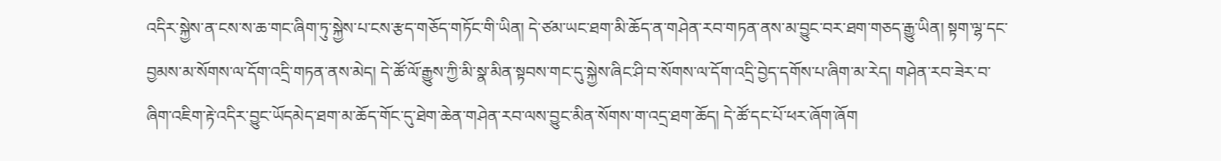འདིར་སྐྱེས་ན་ངས་ས་ཆ་གང་ཞིག་ཏུ་སྐྱེས་པ་ངས་རྩད་གཅོད་གཏོང་གི་ཡིན། དེ་ཙམ་ཡང་ཐག་མི་ཆོད་ན་གཤེན་རབ་གཏན་ནས་མ་བྱུང་བར་ཐག་གཅད་རྒྱུ་ཡིན། སྟག་ལྷ་དང་བྱམས་མ་སོགས་ལ་དོག་འདྲི་གཏན་ནས་མེད། དེ་ཚོ་ལོ་རྒྱུས་ཀྱི་མི་སྣ་མིན་སྟབས་གང་དུ་སྐྱེས་ཞིང་ཤི་བ་སོགས་ལ་དོག་འདྲི་བྱེད་དགོས་པ་ཞིག་མ་རེད། གཤེན་རབ་ཟེར་བ་ཞིག་འཇིག་རྟེ་འདིར་བྱུང་ཡོདམེད་ཐག་མ་ཆོད་གོང་དུ་ཐེག་ཆེན་གཤེན་རབ་ལས་བྱུང་མིན་སོགས་ག་འདྲ་ཐག་ཆོད། དེ་ཚོ་དང་པོ་ཕར་ཞོག་ཞོག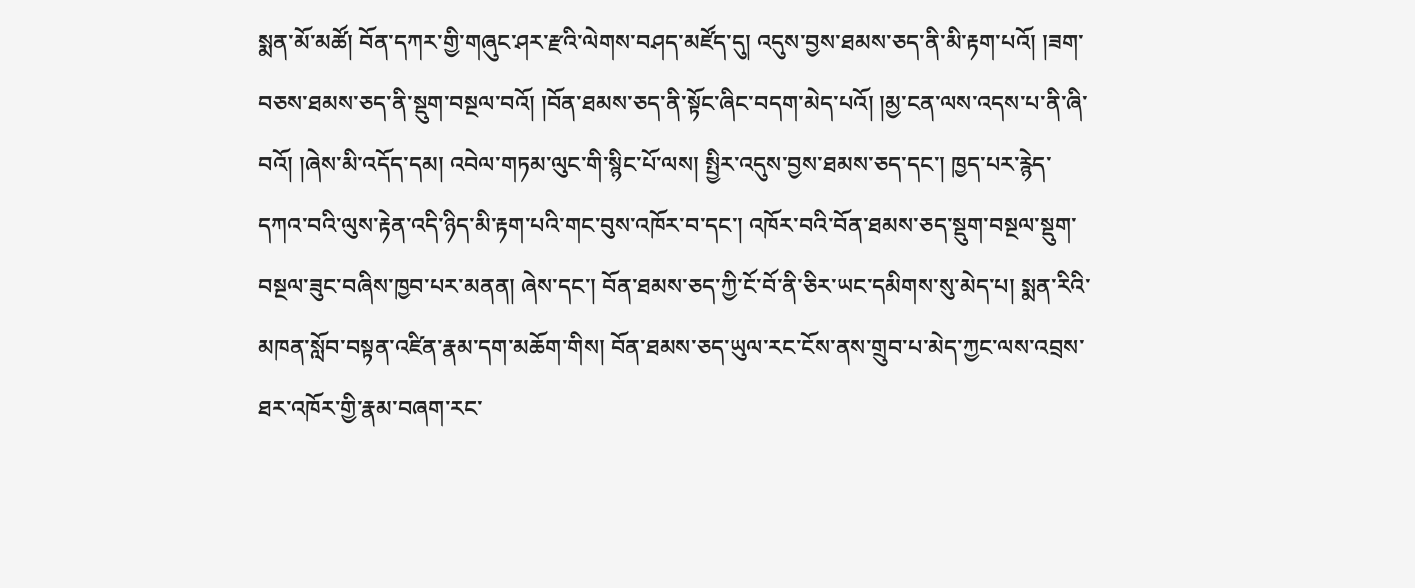སྨན་མོ་མཚོ། བོན་དཀར་གྱི་གཞུང་ཤར་རྫའི་ལེགས་བཤད་མཛོད་དུ། འདུས་བྱས་ཐམས་ཅད་ནི་མི་རྟག་པའོ། །ཟག་བཅས་ཐམས་ཅད་ནི་སྡུག་བསྔལ་བའོ། །བོན་ཐམས་ཅད་ནི་སྟོང་ཞིང་བདག་མེད་པའོ། །མྱ་ངན་ལས་འདས་པ་ནི་ཞི་བའོ། །ཞེས་མི་འདོད་དམ། འབེལ་གཏམ་ལུང་གི་སྙིང་པོ་ལས། སྤྱིར་འདུས་བྱས་ཐམས་ཅད་དང་། ཁྱད་པར་རྙེད་དཀའ་བའི་ལུས་རྟེན་འདི་ཉིད་མི་རྟག་པའི་གང་བུས་འཁོར་བ་དང་། འཁོར་བའི་བོན་ཐམས་ཅད་སྡུག་བསྔལ་སྡུག་བསྔལ་ཟུང་བཞིས་ཁྱབ་པར་མནན། ཞེས་དང་། བོན་ཐམས་ཅད་ཀྱི་ངོ་བོ་ནི་ཅིར་ཡང་དམིགས་སུ་མེད་པ། སྨན་རིའི་མཁན་སློབ་བསྟན་འཛིན་རྣམ་དག་མཆོག་གིས། བོན་ཐམས་ཅད་ཡུལ་རང་ངོས་ནས་གྲུབ་པ་མེད་ཀྱང་ལས་འབྲས་ཐར་འཁོར་གྱི་རྣམ་བཞག་རང་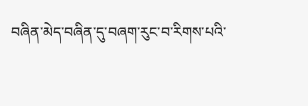བཞིན་མེད་བཞིན་དུ་བཞག་རུང་བ་རིགས་པའི་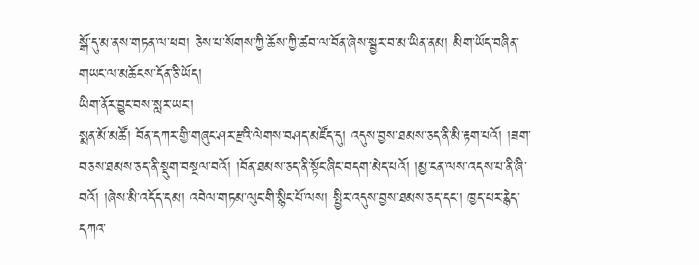སྒོ་དུ་མ་ནས་གཏན་ལ་ཕབ། ཅེས་པ་སོགས་ཀྱི་ཆོས་ཀྱི་ཚབ་ལ་བོན་ཞེས་སྦྱར་བ་མ་ཡིན་ནམ། མིག་ཡོད་བཞིན་གཡང་ལ་མཆོངས་དོན་ཅི་ཡོད།
ཡིག་ནོར་བྱུང་བས་སླར་ཡང་།
སྨན་མོ་མཚོ། བོན་དཀར་གྱི་གཞུང་ཤར་རྫའི་ལེགས་བཤད་མཛོད་དུ། འདུས་བྱས་ཐམས་ཅད་ནི་མི་རྟག་པའོ། །ཟག་བཅས་ཐམས་ཅད་ནི་སྡུག་བསྔལ་བའོ། །བོན་ཐམས་ཅད་ནི་སྟོང་ཞིང་བདག་མེད་པའོ། །མྱ་ངན་ལས་འདས་པ་ནི་ཞི་བའོ། །ཞེས་མི་འདོད་དམ། འབེལ་གཏམ་ལུང་གི་སྙིང་པོ་ལས། སྤྱིར་འདུས་བྱས་ཐམས་ཅད་དང་། ཁྱད་པར་རྙེད་དཀའ་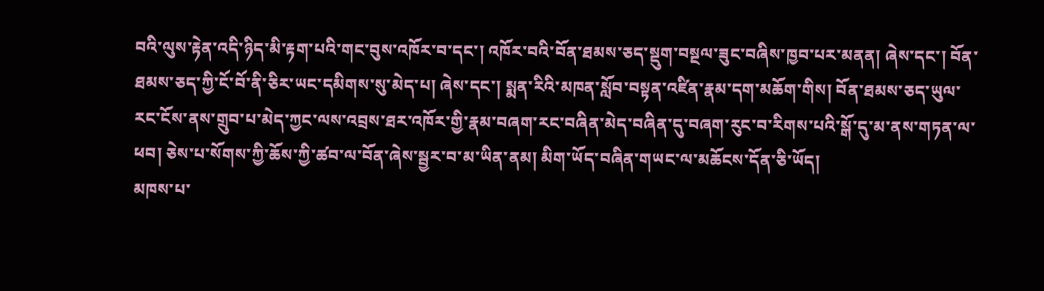བའི་ལུས་རྟེན་འདི་ཉིད་མི་རྟག་པའི་གང་བུས་འཁོར་བ་དང་། འཁོར་བའི་བོན་ཐམས་ཅད་སྡུག་བསྔལ་ཟུང་བཞིས་ཁྱབ་པར་མནན། ཞེས་དང་། བོན་ཐམས་ཅད་ཀྱི་ངོ་བོ་ནི་ཅིར་ཡང་དམིགས་སུ་མེད་པ། ཞེས་དང་། སྨན་རིའི་མཁན་སློབ་བསྟན་འཛིན་རྣམ་དག་མཆོག་གིས། བོན་ཐམས་ཅད་ཡུལ་རང་ངོས་ནས་གྲུབ་པ་མེད་ཀྱང་ལས་འབྲས་ཐར་འཁོར་གྱི་རྣམ་བཞག་རང་བཞིན་མེད་བཞིན་དུ་བཞག་རུང་བ་རིགས་པའི་སྒོ་དུ་མ་ནས་གཏན་ལ་ཕབ། ཅེས་པ་སོགས་ཀྱི་ཆོས་ཀྱི་ཚབ་ལ་བོན་ཞེས་སྦྱར་བ་མ་ཡིན་ནམ། མིག་ཡོད་བཞིན་གཡང་ལ་མཆོངས་དོན་ཅི་ཡོད།
མཁས་པ་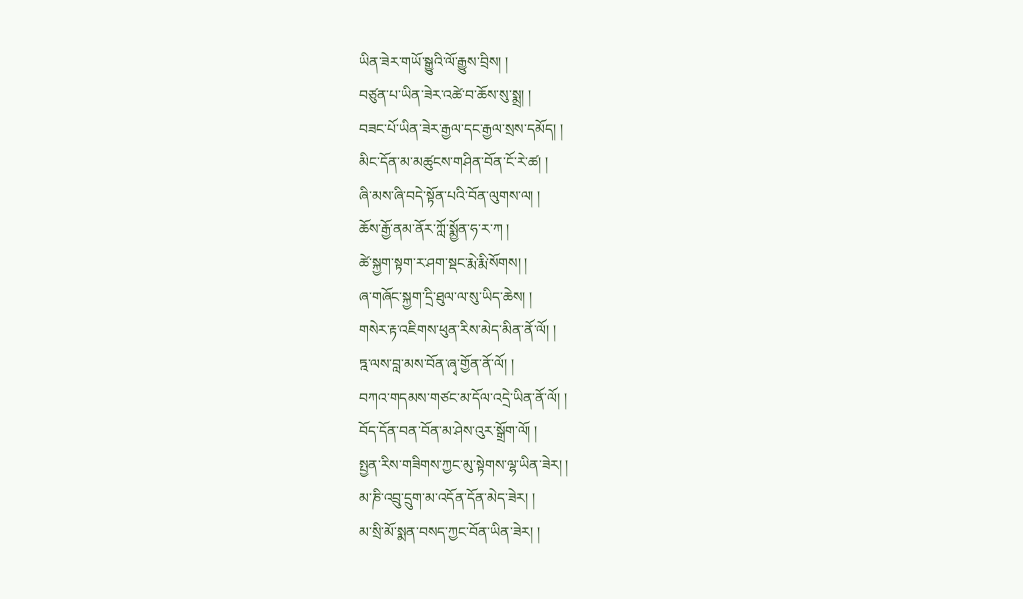ཡིན་ཟེར་གཡོ་སྒྱུའི་ལོ་རྒྱུས་བྲིས། །
བཙུན་པ་ཡིན་ཟེར་འཚེ་བ་ཆོས་སུ་སྨྲ། །
བཟང་པོ་ཡིན་ཟེར་རྒྱལ་དང་རྒྱལ་སྲས་དམོད། །
མིང་དོན་མ་མཚུངས་གཤིན་བོན་ངོ་རེ་ཚ། །
ཞི་མས་ཞི་བདེ་སྟོན་པའི་བོན་ལུགས་ལ། །
ཆོས་རྒྱོ་ནམ་ནོར་ཀློ་སྨྱོན་ཧ་ར་ཀ །
ཚེ་སྐྱག་སྟག་ར་ཤག་སྡང་རྨེ་རྨི་སོགས། །
ཞ་གཞོང་སྐྱག་དྲི་ཐུལ་ལ་སུ་ཡིད་ཆེས། །
གསེར་རྟ་འཇིགས་ཕུན་རིས་མེད་མིན་ནོ་ལོ། །
ཏྰ་ལས་བླ་མས་བོན་ཞྭ་གྱོན་ནོ་ལོ། །
བཀའ་གདམས་གཙང་མ་དོལ་འདྲེ་ཡིན་ནོ་ལོ། །
བོད་དོན་བན་བོན་མ་ཤེས་འུར་སྒྲོག་ལོ། །
སྤྱན་རིས་གཟིགས་ཀྱང་མུ་སྟེགས་ལྷ་ཡིན་ཟེར། །
མ་ཎི་འབྲུ་དྲུག་མ་འདོན་དོན་མེད་ཟེར། །
མ་སྲི་མོ་སྨན་བསད་ཀྱང་བོན་ཡིན་ཟེར། །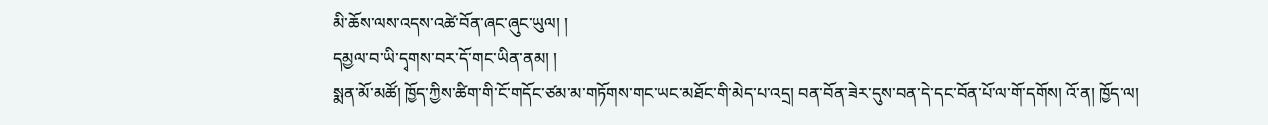མི་ཆོས་ལས་འདས་འཚེ་བོན་ཞང་ཞུང་ཡུལ། །
དམྱལ་བ་ཡི་དྭགས་བར་དོ་གང་ཡིན་ནམ། །
སྨན་མོ་མཚོ། ཁྱོད་ཀྱིས་ཚིག་གི་ངོ་གདོང་ཙམ་མ་གཏོགས་གང་ཡང་མཐོང་གི་མེད་པ་འདྲ། བན་བོན་ཟེར་དུས་བན་དེ་དང་བོན་པོ་ལ་གོ་དགོས། འོ་ན། ཁྱོད་ལ།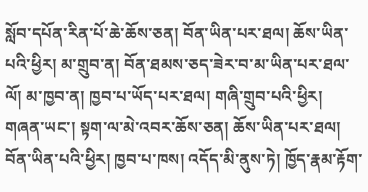སློབ་དཔོན་རིན་པོ་ཆེ་ཆོས་ཅན། བོན་ཡིན་པར་ཐལ། ཆོས་ཡིན་པའི་ཕྱིར། མ་གྲུབ་ན། བོན་ཐམས་ཅད་ཟེར་བ་མ་ཡིན་པར་ཐལ་ལོ། མ་ཁྱབ་ན། ཁྱབ་པ་ཡོད་པར་ཐལ། གཞི་གྲུབ་པའི་ཕྱིར། གཞན་ཡང་། སྟག་ལ་མེ་འབར་ཆོས་ཅན། ཆོས་ཡིན་པར་ཐལ། བོན་ཡིན་པའི་ཕྱིར། ཁྱབ་པ་ཁས། འདོད་མི་ནུས་ཏེ། ཁྱོད་རྣམ་རྟོག་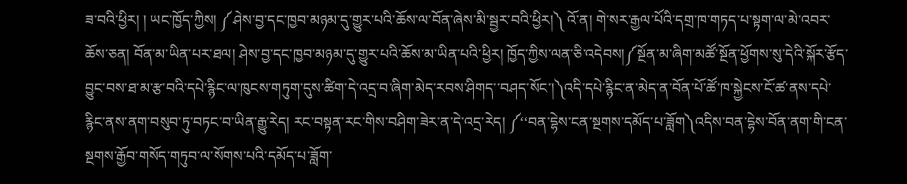ཟ་བའི་ཕྱིར། ། ཡང་ཁྱོད་ཀྱིས། ༼ཤེས་བྱ་དང་ཁྱབ་མཉམ་དུ་གྱུར་པའི་ཆོས་ལ་བོན་ཞེས་མི་སྦྱར་བའི་ཕྱིར།༽ འོ་ན། གེ་སར་རྒྱལ་པོའི་དགྲ་ཁ་གཏད་པ་སྟག་ལ་མེ་འབར་ཆོས་ཅན། བོན་མ་ཡིན་པར་ཐལ། ཤེས་བྱ་དང་ཁྱབ་མཉམ་དུ་གྱུར་པའི་ཆོས་མ་ཡིན་པའི་ཕྱིར། ཁྱོད་ཀྱིས་ལན་ཅི་འདེབས།༼སྔོན་མ་ཞིག་མཚོ་སྔོན་ཕྱོགས་སུ་དེའི་སྐོར་རྩོད་བྱུང་བས་ཐ་མ་རྩ་བའི་དཔེ་རྙིང་ལ་ཁུངས་གཏུག་དུས་ཚིག་དེ་འདྲ་བ་ཞིག་མེད་རབས་ཤིགད་་བཤད་སོང་།༽འདི་དཔེ་རྙིང་ན་མེད་ན་བོན་པོ་ཚོ་ཁ་སྐྱེངས་ངོ་ཚ་ནས་དཔེ་རྙིང་ནས་ནག་བསུབ་ཏུ་བཏང་བ་ཡིན་རྒྱུ་རེད། རང་བསྟན་རང་གིས་བཤིག་ཟེར་ན་དེ་འདྲ་རེད། ༼‘‘བན་དྷེས་ངན་སྔགས་དམོད་པ་ཟློག༽འདིས་བན་དྷེས་བོན་ནག་གི་ངན་སྔགས་རྒྱོབ་གསོད་གཏུབ་ལ་སོགས་པའི་དམོད་པ་ཟློག་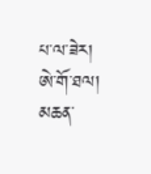པ་ལ་ཟེར། ཨེ་གོ་ཐལ།
མཆན་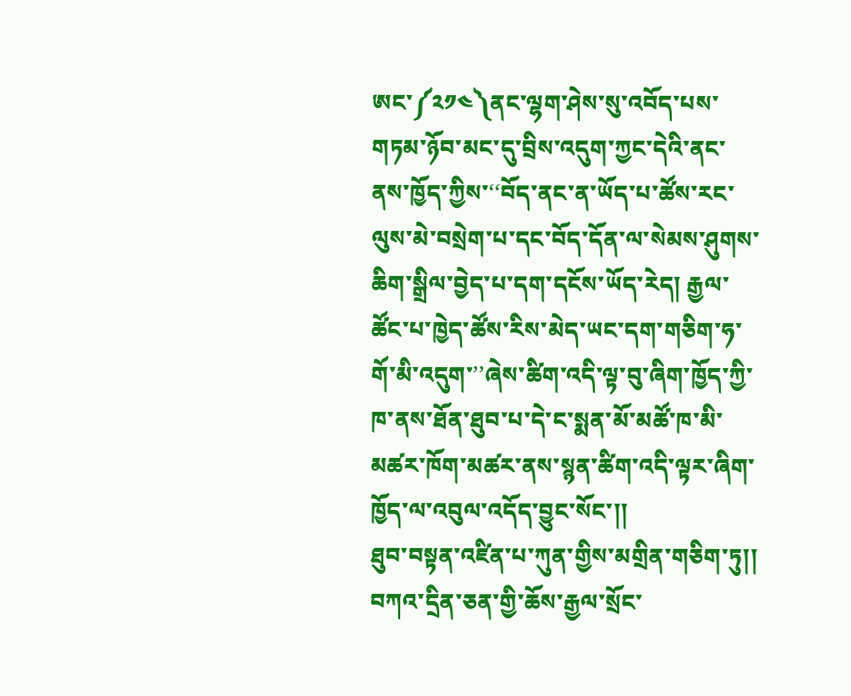ཨང་༼༢༡༤༽ནང་ལྷག་ཤེས་སུ་འབོད་པས་གཏམ་ཉོབ་མང་དུ་བྲིས་འདུག་ཀྱང་དེའི་ནང་ནས་ཁྱོད་ཀྱིས་‘‘བོད་ནང་ན་ཡོད་པ་ཚོས་རང་ལུས་མེ་བསྲེག་པ་དང་བོད་དོན་ལ་སེམས་ཤུགས་ཆིག་སྒྲིལ་བྱེད་པ་དག་དངོས་ཡོད་རེད། རྒྱལ་ཚོང་པ་ཁྱེད་ཚོས་རིས་མེད་ཡང་དག་གཅིག་ཧ་གོ་མི་འདུག་’’ཞེས་ཚིག་འདི་ལྟ་བུ་ཞིག་ཁྱོད་ཀྱི་ཁ་ནས་ཐོན་ཐུབ་པ་དེ་ང་སྨན་མོ་མཚོ་ཁ་མི་མཚར་ཁོག་མཚར་ནས་སྙན་ཚིག་འདི་ལྟར་ཞིག་ཁྱོད་ལ་འབུལ་འདོད་བྱུང་སོང་།།
ཐུབ་བསྟན་འཛིན་པ་ཀུན་གྱིས་མགྲིན་གཅིག་ཏུ།།
བཀའ་དྲིན་ཅན་གྱི་ཆོས་རྒྱལ་སྲོང་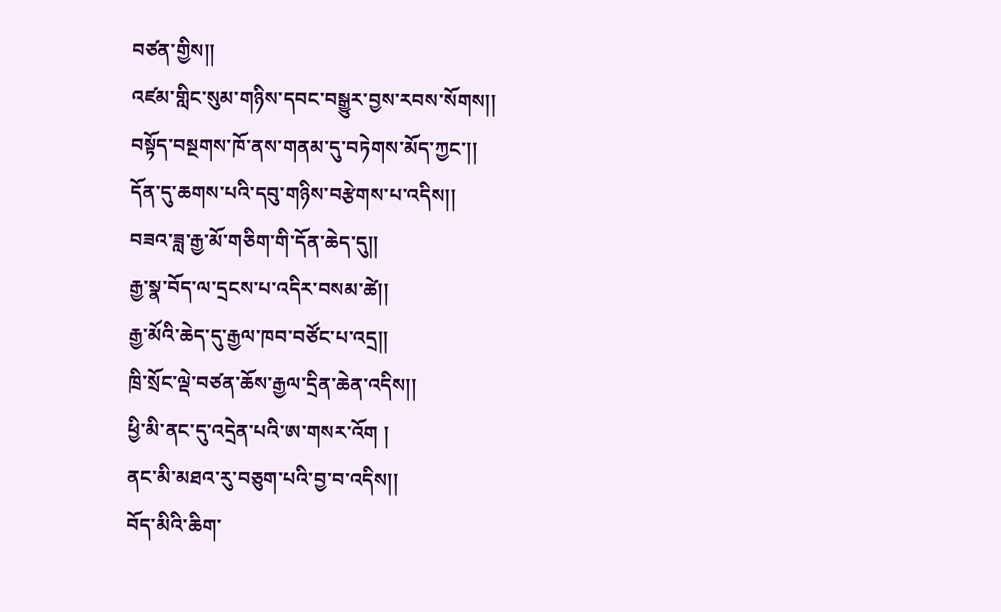བཙན་གྱིས།།
འཛམ་གླིང་སུམ་གཉིས་དབང་བསྒྱུར་བྱས་རབས་སོགས།།
བསྟོད་བསྔགས་ཁོ་ནས་གནམ་དུ་བཏེགས་མོད་ཀྱང་།།
དོན་དུ་ཆགས་པའི་དབུ་གཉིས་བརྩེགས་པ་འདིས།།
བཟའ་ཟླ་རྒྱ་མོ་གཅིག་གི་དོན་ཆེད་དུ།།
རྒྱ་སྣ་བོད་ལ་དྲངས་པ་འདིར་བསམ་ཚེ།།
རྒྱ་མོའི་ཆེད་དུ་རྒྱལ་ཁབ་བཙོང་པ་འདྲ།།
ཁྲི་སྲོང་ལྡེ་བཙན་ཆོས་རྒྱལ་དྲིན་ཆེན་འདིས།།
ཕྱི་མི་ནང་དུ་འདྲེན་པའི་ཨ་གསར་འོག །
ནང་མི་མཐའ་རུ་བཅུག་པའི་བྱ་བ་འདིས།།
བོད་མིའི་ཆིག་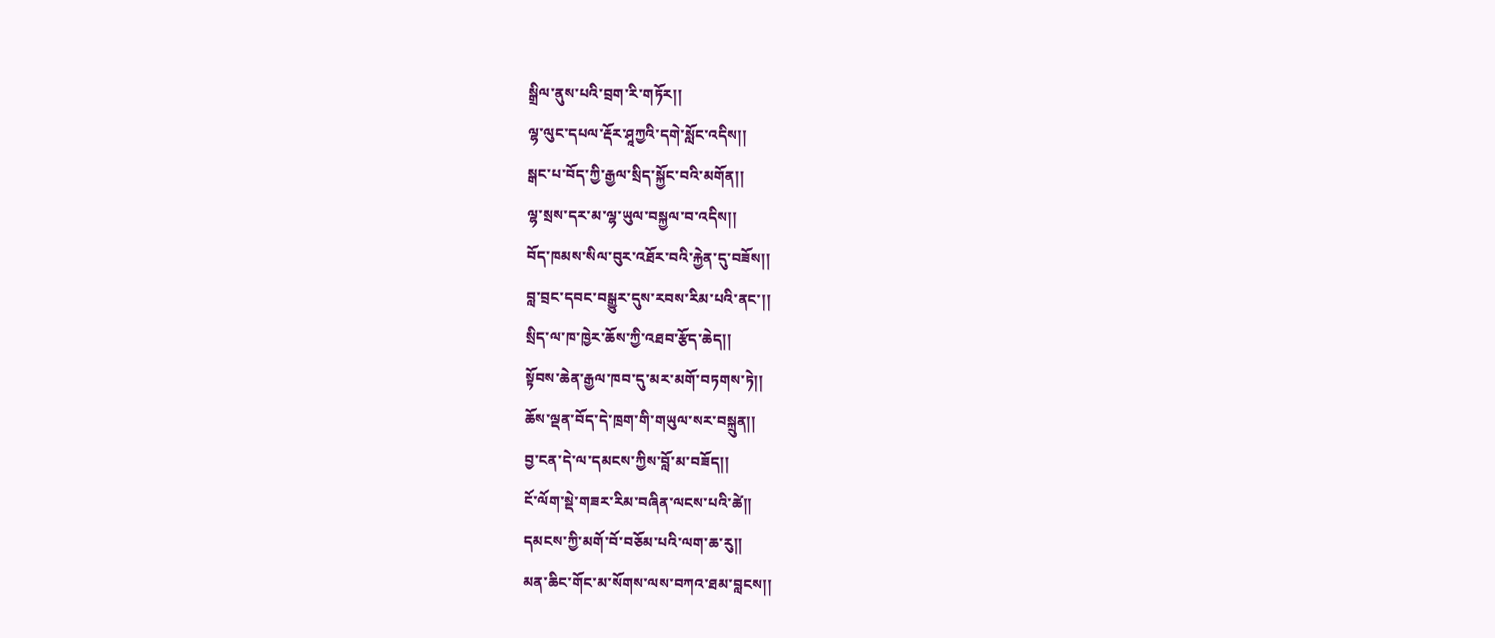སྒྲིལ་ནུས་པའི་བྲག་རི་གཏོར།།
ལྷ་ལུང་དཔལ་རྡོར་ཤཱཀྱའི་དགེ་སློང་འདིས།།
སྒང་པ་བོད་ཀྱི་རྒྱལ་སྲིད་སྐྱོང་བའི་མགོན།།
ལྷ་སྲས་དར་མ་ལྷ་ཡུལ་བསྐྱལ་བ་འདིས།།
བོད་ཁམས་སིལ་བུར་འཐོར་བའི་རྐྱེན་དུ་བཟོས།།
བླ་བྲང་དབང་བསྒྱུར་དུས་རབས་རིམ་པའི་ནང་།།
སྲིད་ལ་ཁ་ཁྱེར་ཆོས་ཀྱི་འཐབ་རྩོད་ཆེད།།
སྟོབས་ཆེན་རྒྱལ་ཁབ་དུ་མར་མགོ་བཏགས་ཏེ།།
ཆོས་ལྡན་བོད་དེ་ཁྲག་གི་གཡུལ་སར་བསྐྲུན།།
བྱ་ངན་དེ་ལ་དམངས་ཀྱིས་བློ་མ་བཟོད།།
ངོ་ལོག་སྡེ་གཟར་རིམ་བཞིན་ལངས་པའི་ཚེ།།
དམངས་ཀྱི་མགོ་བོ་བཅོམ་པའི་ལག་ཆ་རུ།།
མན་ཆིང་གོང་མ་སོགས་ལས་བཀའ་ཐམ་བླངས།།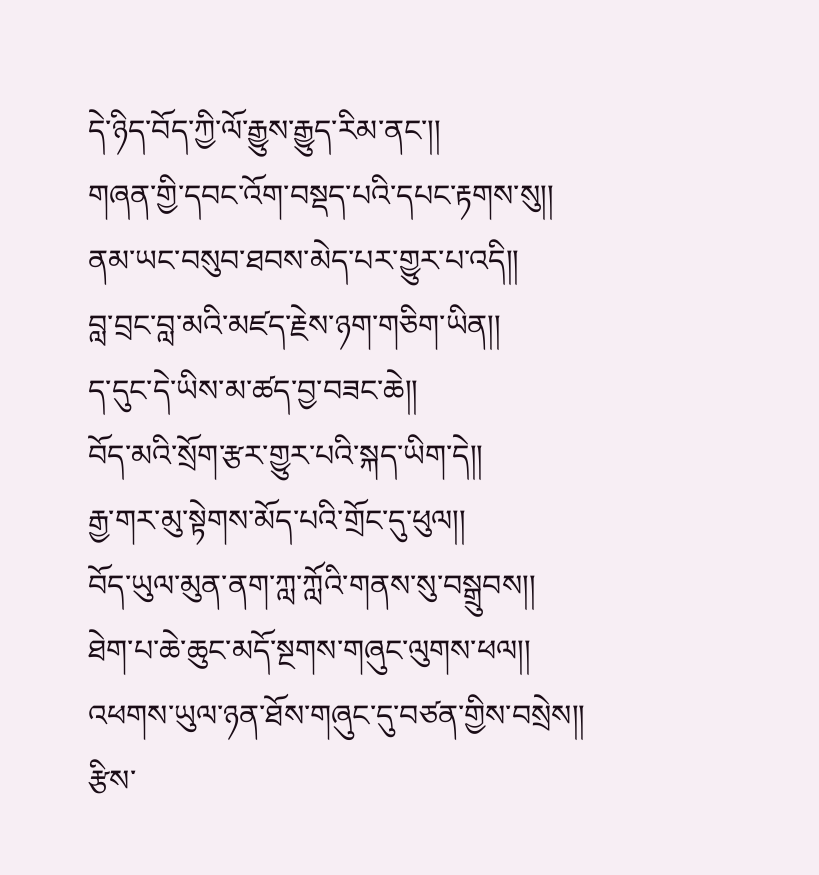དེ་ཉིད་བོད་ཀྱི་ལོ་རྒྱུས་རྒྱུད་རིམ་ནང་།།
གཞན་གྱི་དབང་འོག་བསྡད་པའི་དཔང་རྟགས་སུ།།
ནམ་ཡང་བསུབ་ཐབས་མེད་པར་གྱུར་པ་འདི།།
བླ་བྲང་བླ་མའི་མཛད་རྗེས་ཉག་གཅིག་ཡིན།།
ད་དུང་དེ་ཡིས་མ་ཚད་བྱ་བཟང་ཆེ།།
བོད་མའི་སྲོག་རྩར་གྱུར་པའི་སྐད་ཡིག་དེ།།
རྒྱ་གར་མུ་སྟེགས་མོད་པའི་གྲོང་དུ་ཕུལ།།
བོད་ཡུལ་མུན་ནག་ཀླ་ཀློའི་གནས་སུ་བསྒྲུབས།།
ཐེག་པ་ཆེ་ཆུང་མདོ་སྔགས་གཞུང་ལུགས་ཕལ།།
འཕགས་ཡུལ་ཉན་ཐོས་གཞུང་དུ་བཙན་གྱིས་བསྲེས།།
རྩིས་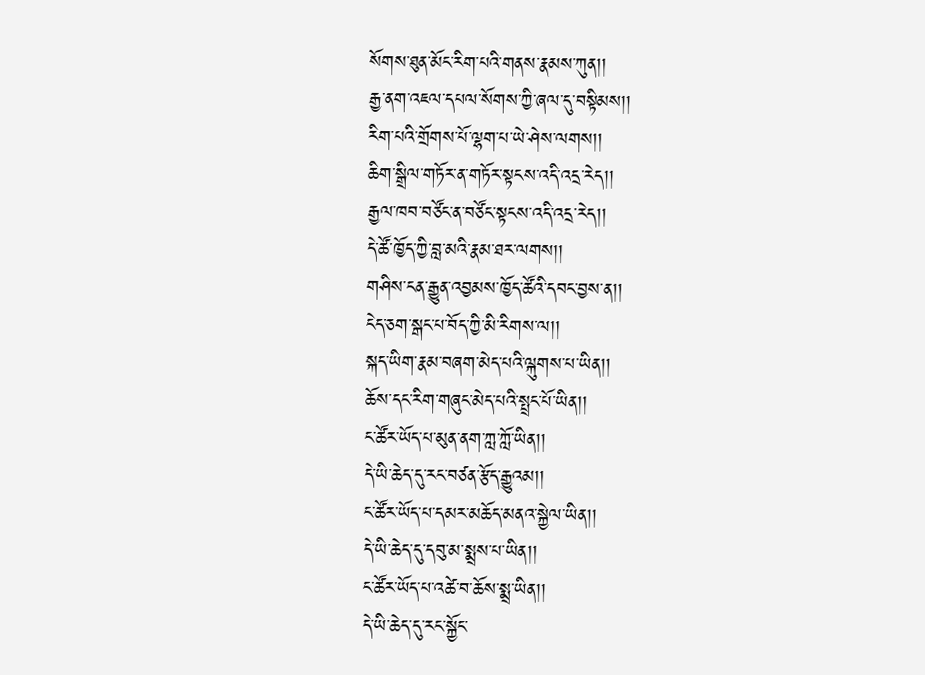སོགས་ཐུན་མོང་རིག་པའི་གནས་རྣམས་ཀུན།།
རྒྱ་ནག་འཇལ་དཔལ་སོགས་ཀྱི་ཞལ་དུ་བསྟིམས།།
རིག་པའི་གྲོགས་པོ་ལྷག་པ་ཡེ་ཤེས་ལགས།།
ཆིག་སྒྲིལ་གཏོར་ན་གཏོར་སྟངས་འདི་འདྲ་རེད།།
རྒྱལ་ཁབ་བཙོང་ན་བཙོང་སྟངས་འདི་འདྲ་རེད།།
དེ་ཚོ་ཁྱོད་ཀྱི་བླ་མའི་རྣམ་ཐར་ལགས།།
གཤིས་ངན་རྒྱུན་འབྱམས་ཁྱོད་ཚོའི་དབང་བྱས་ན།།
ངེད་ཅག་སྒང་པ་བོད་ཀྱི་མི་རིགས་ལ།།
སྐད་ཡིག་རྣམ་བཞག་མེད་པའི་ལྐུགས་པ་ཡིན།།
ཆོས་དང་རིག་གཞུང་མེད་པའི་སྤྲང་པོ་ཡིན།།
ང་ཚོར་ཡོད་པ་མུན་ནག་ཀླ་ཀློ་ཡིན།།
དེ་ཡི་ཆེད་དུ་རང་བཙན་རྩོད་རྒྱུའམ།།
ང་ཚོར་ཡོད་པ་དམར་མཆོད་མནའ་སྐྱེལ་ཡིན།།
དེ་ཡི་ཆེད་དུ་དབུ་མ་སྨྲས་པ་ཡིན།།
ང་ཚོར་ཡོད་པ་འཚེ་བ་ཆོས་སྨྲ་ཡིན།།
དེ་ཡི་ཆེད་དུ་རང་སྐྱོང་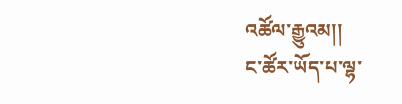འཚོལ་རྒྱུའམ།།
ང་ཚོར་ཡོད་པ་ལྷ་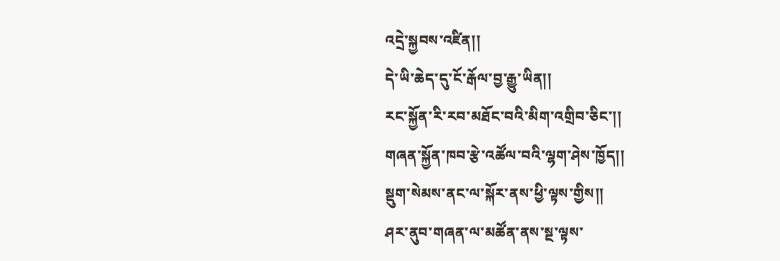འདྲེ་སྐྱབས་འཛིན།།
དེ་ཡི་ཆེད་དུ་ངོ་རྒོལ་བྱ་རྒྱུ་ཡིན།།
རང་སྐྱོན་རི་རབ་མཐོང་བའི་མིག་འགྲིབ་ཅིང་།།
གཞན་སྐྱོན་ཁབ་རྩེ་འཚོལ་བའི་ལྷག་ཤེས་ཁྱོད།།
སྡུག་སེམས་ནང་ལ་སྐོར་ནས་ཕྱི་ལྟས་གྱིས།།
ཤར་ནུབ་གཞན་ལ་མཚོན་ནས་སྔ་ལྟས་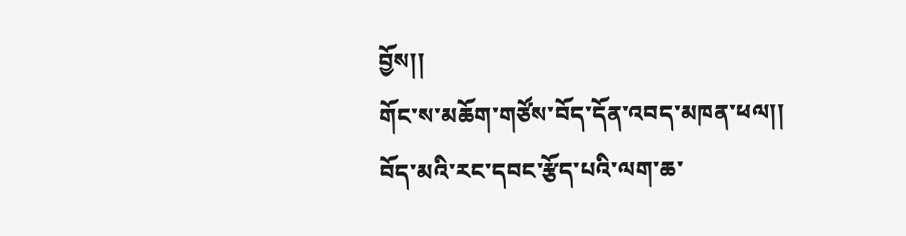བྱོས།།
གོང་ས་མཆོག་གཙོས་བོད་དོན་འབད་མཁན་ཕལ།།
བོད་མའི་རང་དབང་རྩོད་པའི་ལག་ཆ་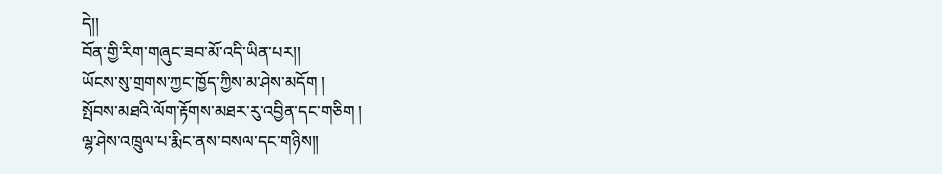དེ།།
བོན་གྱི་རིག་གཞུང་ཟབ་མོ་འདི་ཡིན་པར།།
ཡོངས་སུ་གྲགས་ཀྱང་ཁྱོད་ཀྱིས་མ་ཤེས་མདོག །
སྤོབས་མཐའི་ལོག་རྟོགས་མཐར་རུ་འབྱིན་དང་གཅིག །
ལྷ་ཤེས་འཁྲུལ་པ་རྨིང་ནས་བསལ་དང་གཉིས།།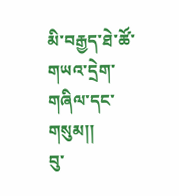མི་བརྒྱད་ཐེ་ཚོ་གཡའ་དྲེག་གཞིལ་དང་གསུམ།།
བུ་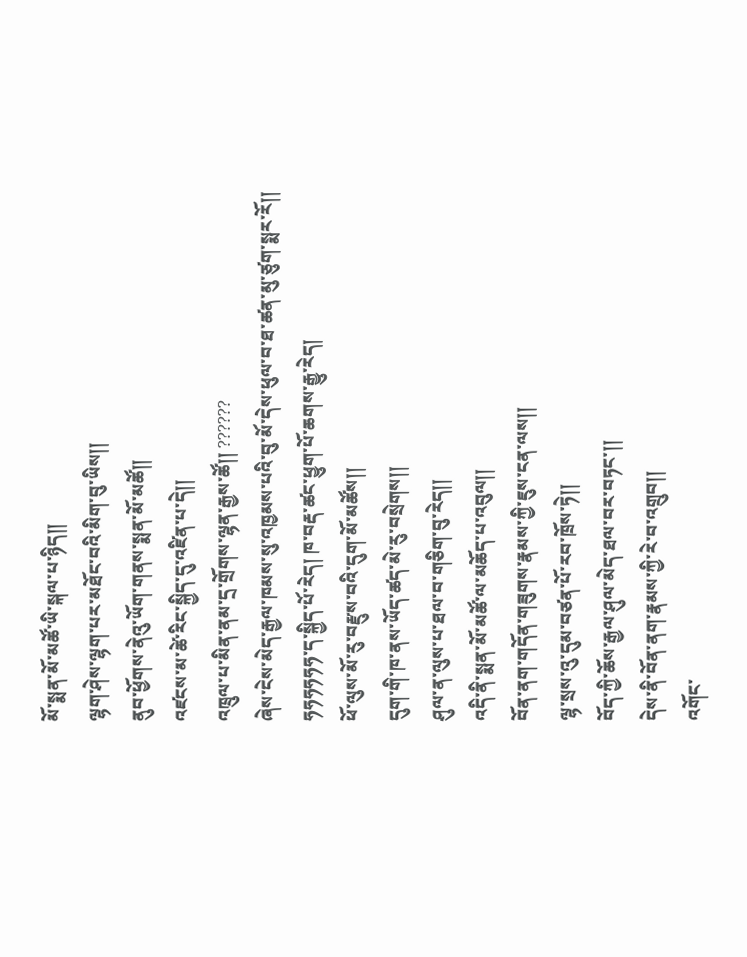མོ་སྨན་མོ་མཚོ་ཡི་སྐལ་པ་ཉིད།།
ལྷག་ཤེས་ལྷག་པར་མཐོང་བའི་མིག་བུ་ཡིས།།
ནུབ་ཕྱོགས་ནེའུ་ཡོག་གནས་སྨན་མོ་མཚོ།།
འཛངས་མ་ཚེ་རིང་སྐྱིད་དུ་འཛིན་པ་དེ།།
འཁྲུལ་པ་མིན་ནམ་དྲ་གྲོགས་ལྷན་རྒྱས་ཚོ།། ??????
ཞེས་ངེས་མེད་རྒྱལ་ཁམས་སུ་འཁྱམས་པའི་བུ་མོ་དེས་ཕུལ་བ་ཐ་ཚན་མུ་ཙུག་སྨར་རོ།།
ཧཧཧཧཧཧ་ད་སྐྱིད་པོ་རེད། ཁ་བརྡ་ཚང་ཕྱུག་པོ་ཆགས་རྒྱུ་རེད།
ཕོ་ལུས་མོ་རུ་བརྫུས་བའི་དུག་མོ་མཚོས།།
དུག་གི་ཁ་ནས་ཡོད་ཚད་མེ་རུ་བསྲེགས།།
ཤུལ་ན་ལུས་པ་ཐལ་བ་གཅིག་བུ་རེད།།
འདི་ནི་སྨན་མོ་མཚོ་ལ་མཆོད་པ་འབུལ།།
བོན་ནག་གདོན་གཟུགས་རྣམས་ཀྱི་ཇུས་ངན་ལས།།
ལྷ་སྲས་འུ་དུམ་བཙན་པོ་རབ་ཁྲོས་ཏེ།།
བོད་ཀྱི་ཆོས་རྒྱལ་ཤུལ་མེད་ཐལ་བར་བཏང་།།
དེས་ནི་བོན་ནག་རྣམས་ཀྱི་རེ་བ་འགྲུབ།།
འགོང་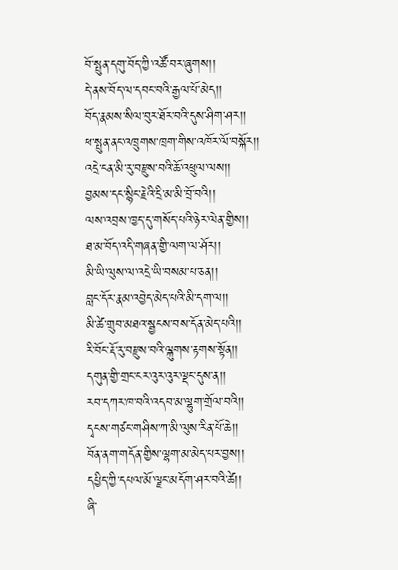བོ་སྤུན་དགུ་བོད་ཀྱི་འཚོ་བར་ཞུགས།།
དེ་ནས་བོད་ལ་དབང་བའི་རྒྱལ་པོ་མེད།།
བོད་རྣམས་སིལ་བུར་ཐོར་བའི་དུས་ཤིག་ཤར།།
ཕ་སྤུན་ནང་འཁྲུགས་ཁྲག་གིས་འཁོར་ལོ་བསྐོར།།
འདྲེ་ངན་མི་རུ་བརྫུས་བའི་ཆོ་འཕྲུལ་ལས།།
བྱམས་དང་སྙིང་རྗེའི་དྲི་མ་མི་བྲོ་བའི།།
ལས་འབྲས་ཁྱད་དུ་གསོད་པའི་ཉེར་ལེན་གྱིས།།
ཐ་མ་བོད་འདི་གཞན་གྱི་ལག་ལ་ཤོར།།
མི་ཡི་ལུས་ལ་འདྲེ་ཡི་བསམ་པ་ཅན།།
བླང་དོར་རྣམ་འབྱེད་མེད་པའི་མི་དག་ལ།།
མི་ཚེ་གྲུབ་མཐའ་སྦྱངས་བས་དོན་མེད་པའི།།
རི་བོང་རྡོ་རུ་བརྫུས་བའི་ལྐུགས་རྟགས་སྟོན།།
དགུན་གྱི་གྲང་ངར་འུར་འུར་ལྡང་དུས་ན།།
རབ་དཀར་ཁ་བའི་འདབ་མ་ལྷུག་གྲོལ་བའི།།
དྭངས་གཙང་གཤིས་ཀ་མི་ལུས་རིན་པོ་ཆེ།།
བོན་ནག་གདོན་གྱིས་ལྷག་མ་མེད་པར་བྱས།།
དཔྱིད་ཀྱི་དཔལ་མོ་ལྗང་མདོག་ཤར་བའི་ཚེ།།
ཞི་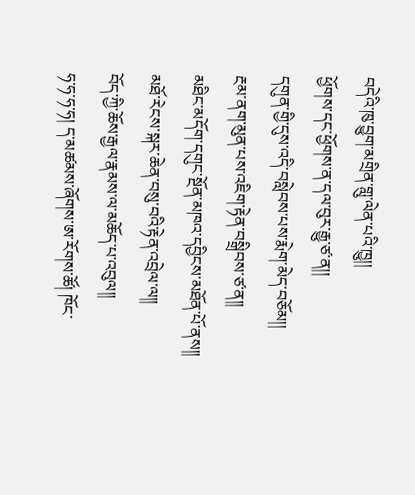བདེའི་ཁུ་བྱུག་མགྲིན་གླུ་ལེན་པའི་ཁྱུ།།
ཕྱོགས་དང་ཕྱོགས་ན་དལ་བུར་རྒྱུ་ཙ་ན།།
དགུན་གྱི་དུས་འདི་བསླེབས་པས་རྨེག་མེད་བཅོམ།།
རྔམ་ནག་མུན་པས་འཇིག་རྟེན་བསྒྲིབས་ཙ་ན།།
མཐིང་མདོག་དགུང་སྔོན་མཁའ་དབྱིངས་མཐོན་པོ་ནས།།
མཐོ་རེངས་སྐར་ཆེན་བསུ་བའི་རྟེན་འབྲེལ་ལ།།
བོད་ཀྱི་ཆོས་རྒྱལ་རྣམས་ལ་མཆོད་པ་འབུལ།།
ཧ་ཧ་ཧ་ཧ། ད་མཚམས་ཞོགས་ཨ་རོགས་ཚོ། ཁོང་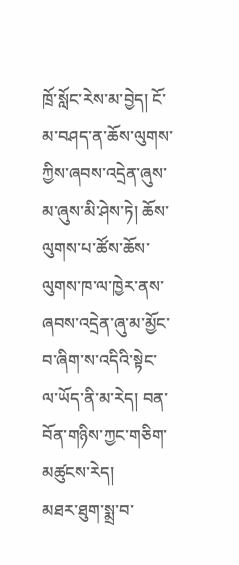ཁྲོ་སློང་རེས་མ་བྱེད། ངོ་མ་བཤད་ན་ཆོས་ལུགས་ཀྱིས་ཞབས་འདྲེན་ཞུས་མ་ཞུས་མི་ཤེས་ཏེ། ཆོས་ལུགས་པ་ཚོས་ཆོས་ལུགས་ཁ་ལ་ཁྱེར་ནས་ཞབས་འདྲེན་ཞུ་མ་མྱོང་བ་ཞིག་ས་འདིའི་སྟེང་ལ་ཡོད་ནི་མ་རེད། བན་བོན་གཉིས་ཀྱང་གཅིག་མཚུངས་རེད།
མཐར་ཐུག་སྨྲ་བ་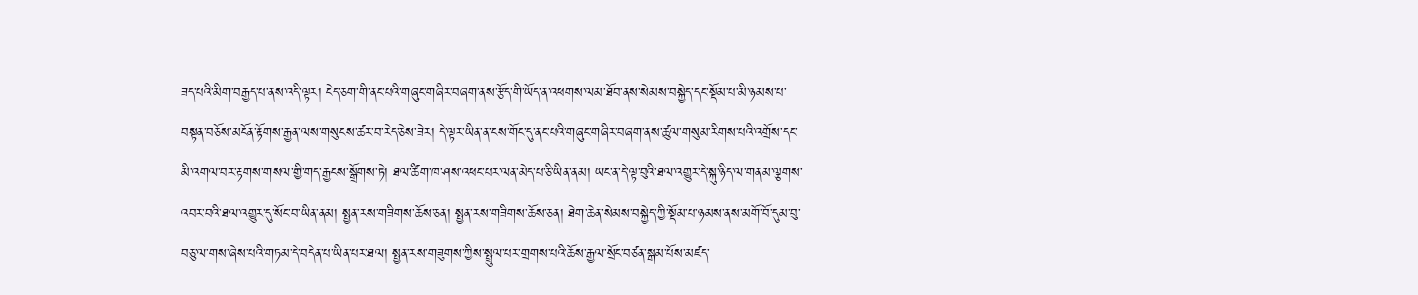ཟད་པའི་མིག་བརྒྱད་པ་ནས་འདི་ལྟར། ངེད་ཅག་གི་ནང་པའི་གཞུང་གཞིར་བཞག་ནས་རྩོད་གི་ཡོད་ན་འཕགས་ལམ་ཐོབ་ནས་སེམས་བསྐྱེད་དང་སྡོམ་པ་མི་ཉམས་པ་བསྟན་བཅོས་མངོན་རྟོགས་རྒྱན་ལས་གསུངས་ཚར་བ་རེད་ཅེས་ཟེར། དེ་ལྟར་ཡིན་ན་ངས་གོང་དུ་ནང་པའི་གཞུང་གཞིར་བཞག་ནས་ཚུལ་གསུམ་རིགས་པའི་འགྲོས་དང་མི་འགལ་བར་རྟགས་གསལ་གྱི་གད་རྒྱངས་སྒྲོགས་ཏེ། ཐལ་ཚིག་ཁ་ཤས་འཕང་པར་ལན་མེད་པ་ཅི་ཡིན་ནམ། ཡང་ན་དེ་ལྟ་བུའི་ཐལ་འགྱུར་དེ་སྐུ་ཉིད་ལ་གནམ་ལྕགས་འབར་བའི་ཐལ་འགྱུར་དུ་སོང་བ་ཡིན་ནམ། སྤྱན་རས་གཟིགས་ཆོས་ཅན། སྤྱན་རས་གཟིགས་ཆོས་ཅན། ཐེག་ཆེན་སེམས་བསྐྱེད་ཀྱི་སྡོམ་པ་ཉམས་ནས་མགོ་བོ་དུམ་བུ་བཅུ་ལ་གས་ཞེས་པའི་གཏམ་དེ་བདེན་པ་ཡིན་པར་ཐལ། སྤྱན་རས་གཟུགས་ཀྱིས་སྤྲུལ་པར་གྲགས་པའི་ཆོས་རྒྱལ་སྲོང་བཙན་སྒམ་པོས་མཛད་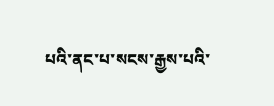པའི་ནང་པ་སངས་རྒྱས་པའི་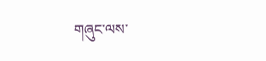གཞུང་ལས་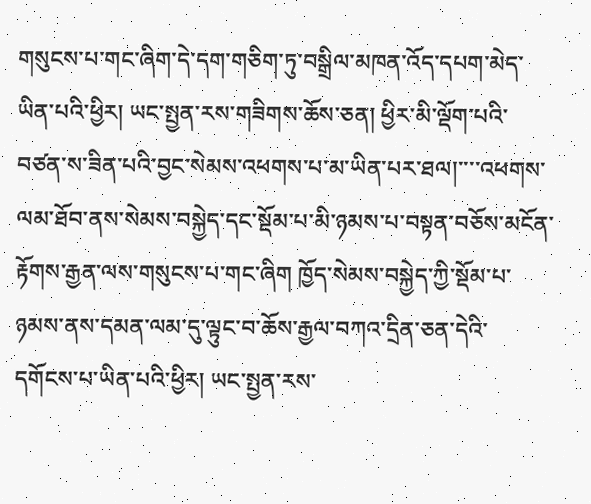གསུངས་པ་གང་ཞིག་དེ་དག་གཅིག་ཏུ་བསྒྲིལ་མཁན་འོད་དཔག་མེད་ཡིན་པའི་ཕྱིར། ཡང་སྤྱན་རས་གཟིགས་ཆོས་ཅན། ཕྱིར་མི་ལྡོག་པའི་བཙན་ས་ཟིན་པའི་བྱང་སེམས་འཕགས་པ་མ་ཡིན་པར་ཐལ།་་་་འཕགས་ལམ་ཐོབ་ནས་སེམས་བསྐྱེད་དང་སྡོམ་པ་མི་ཉམས་པ་བསྟན་བཅོས་མངོན་རྟོགས་རྒྱན་ལས་གསུངས་པ་གང་ཞིག ཁྱོད་སེམས་བསྐྱེད་ཀྱི་སྡོམ་པ་ཉམས་ནས་དམན་ལམ་དུ་ལྟུང་བ་ཆོས་རྒྱལ་བཀའ་དྲིན་ཅན་དེའི་དགོངས་པ་ཡིན་པའི་ཕྱིར། ཡང་སྤྱན་རས་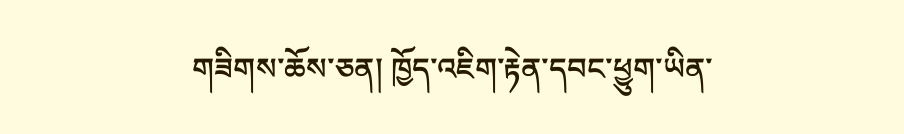གཟིགས་ཆོས་ཅན། ཁྱོད་འཇིག་རྟེན་དབང་ཕྱུག་ཡིན་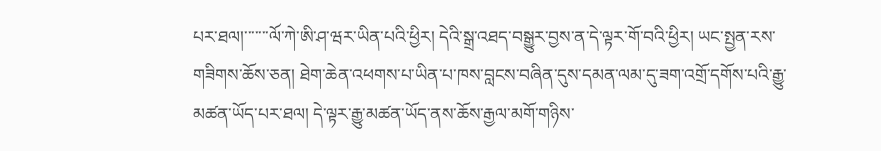པར་ཐལ།་་་་་་་ལོ་ཀེ་ཨི་ཤ་ཝར་ཡིན་པའི་ཕྱིར། དེའི་སྒྲ་འཐད་བསྒྱུར་བྱས་ན་དེ་ལྟར་གོ་བའི་ཕྱིར། ཡང་སྤྱན་རས་གཟིགས་ཆོས་ཅན། ཐེག་ཆེན་འཕགས་པ་ཡིན་པ་ཁས་བླངས་བཞིན་དུས་དམན་ལམ་དུ་ཟག་འགྲོ་དགོས་པའི་རྒྱུ་མཚན་ཡོད་པར་ཐལ། དེ་ལྟར་རྒྱུ་མཚན་ཡོད་ནས་ཆོས་རྒྱལ་མགོ་གཉིས་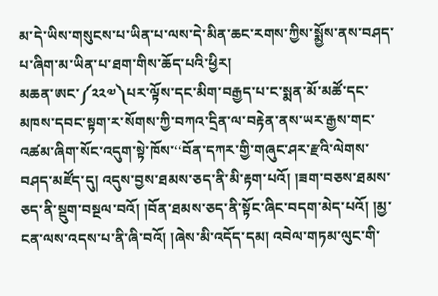མ་དེ་ཡིས་གསུངས་པ་ཡིན་པ་ལས་དེ་མིན་ཆང་རགས་ཀྱིས་སྨྱོས་ནས་བཤད་པ་ཞིག་མ་ཡིན་པ་ཐག་གིས་ཆོད་པའི་ཕྱིར།
མཆན་ཨང་༼༢༢༧༽པར་ལྟོས་དང་མིག་བརྒྱད་པ་ང་སྨན་མོ་མཚོ་དང་མཁས་དབང་སྟག་ར་སོགས་ཀྱི་བཀའ་དྲིན་ལ་བརྟེན་ནས་ཡར་རྒྱས་གང་འཚམ་ཞིག་སོང་འདུག་སྟེ་ཁོས་‘‘བོན་དཀར་གྱི་གཞུང་ཤར་རྫའི་ལེགས་བཤད་མཛོད་དུ། འདུས་བྱས་ཐམས་ཅད་ནི་མི་རྟག་པའོ། །ཟག་བཅས་ཐམས་ཅད་ནི་སྡུག་བསྔལ་བའོ། །བོན་ཐམས་ཅད་ནི་སྟོང་ཞིང་བདག་མེད་པའོ། །མྱ་ངན་ལས་འདས་པ་ནི་ཞི་བའོ། །ཞེས་མི་འདོད་དམ། འབེལ་གཏམ་ལུང་གི་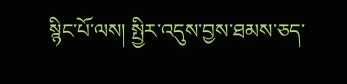སྙིང་པོ་ལས། སྤྱིར་འདུས་བྱས་ཐམས་ཅད་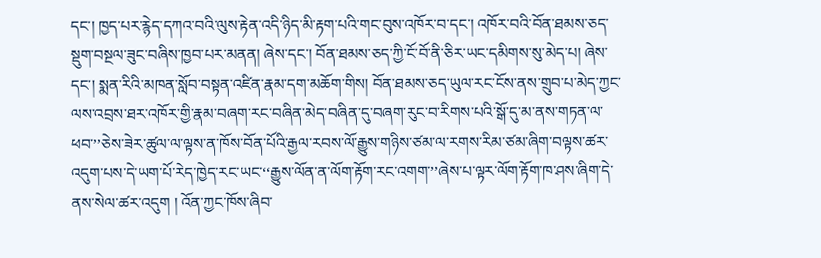དང་། ཁྱད་པར་རྙེད་དཀའ་བའི་ལུས་རྟེན་འདི་ཉིད་མི་རྟག་པའི་གང་བུས་འཁོར་བ་དང་། འཁོར་བའི་བོན་ཐམས་ཅད་སྡུག་བསྔལ་ཟུང་བཞིས་ཁྱབ་པར་མནན། ཞེས་དང་། བོན་ཐམས་ཅད་ཀྱི་ངོ་བོ་ནི་ཅིར་ཡང་དམིགས་སུ་མེད་པ། ཞེས་དང་། སྨན་རིའི་མཁན་སློབ་བསྟན་འཛིན་རྣམ་དག་མཆོག་གིས། བོན་ཐམས་ཅད་ཡུལ་རང་ངོས་ནས་གྲུབ་པ་མེད་ཀྱང་ལས་འབྲས་ཐར་འཁོར་གྱི་རྣམ་བཞག་རང་བཞིན་མེད་བཞིན་དུ་བཞག་རུང་བ་རིགས་པའི་སྒོ་དུ་མ་ནས་གཏན་ལ་ཕབ་’’ཅེས་ཟེར་ཚུལ་ལ་ལྟས་ན་ཁོས་བོན་པོའི་རྒྱལ་རབས་ལོ་རྒྱུས་གཉིས་ཙམ་ལ་རགས་རིམ་ཙམ་ཞིག་བལྟས་ཚར་འདུག་པས་དེ་ཡག་པོ་རེད་ཁྱེད་རང་ཡང་‘‘རྒྱུས་ལོན་ན་ལོག་རྟོག་རང་འགག་’’ཞེས་པ་ལྟར་ལོག་རྟོག་ཁ་ཤས་ཞིག་དེ་ནས་སེལ་ཚར་འདུག ། འོན་ཀྱང་ཁོས་ཞིབ་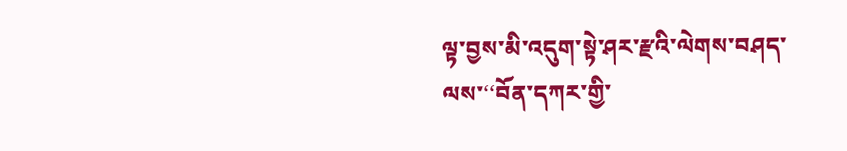ལྟ་བྱས་མི་འདུག་སྟེ་ཤར་རྫའི་ལེགས་བཤད་ལས་‘‘བོན་དཀར་གྱི་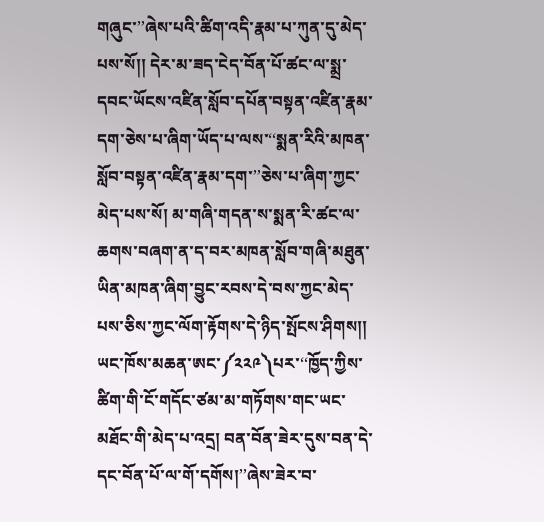གཞུང་’’ཞེས་པའི་ཚིག་འདི་རྣམ་པ་ཀུན་དུ་མེད་པས་སོ།། དེར་མ་ཟད་ངེད་བོན་པོ་ཚང་ལ་སྨྲ་དབང་ཡོངས་འཛིན་སློབ་དཔོན་བསྟན་འཛིན་རྣམ་དག་ཅེས་པ་ཞིག་ཡོད་པ་ལས་‘‘སྨན་རིའི་མཁན་སློབ་བསྟན་འཛིན་རྣམ་དག་’’ཅེས་པ་ཞིག་ཀྱང་མེད་པས་སོ། མ་གཞི་གདན་ས་སྨན་རི་ཚང་ལ་ཆགས་བཞག་ན་ད་བར་མཁན་སློབ་གཞི་མཐུན་ཡིན་མཁན་ཞིག་བྱུང་རབས་དེ་བས་ཀྱང་མེད་པས་ཅིས་ཀྱང་ལོག་རྟོགས་དེ་ཉིད་སྤོངས་ཤིགས།། ཡང་ཁོས་མཆན་ཨང་༼༢༢༩༽པར་‘‘ཁྱོད་ཀྱིས་ཚིག་གི་ངོ་གདོང་ཙམ་མ་གཏོགས་གང་ཡང་མཐོང་གི་མེད་པ་འདྲ། བན་བོན་ཟེར་དུས་བན་དེ་དང་བོན་པོ་ལ་གོ་དགོས།’’ཞེས་ཟེར་བ་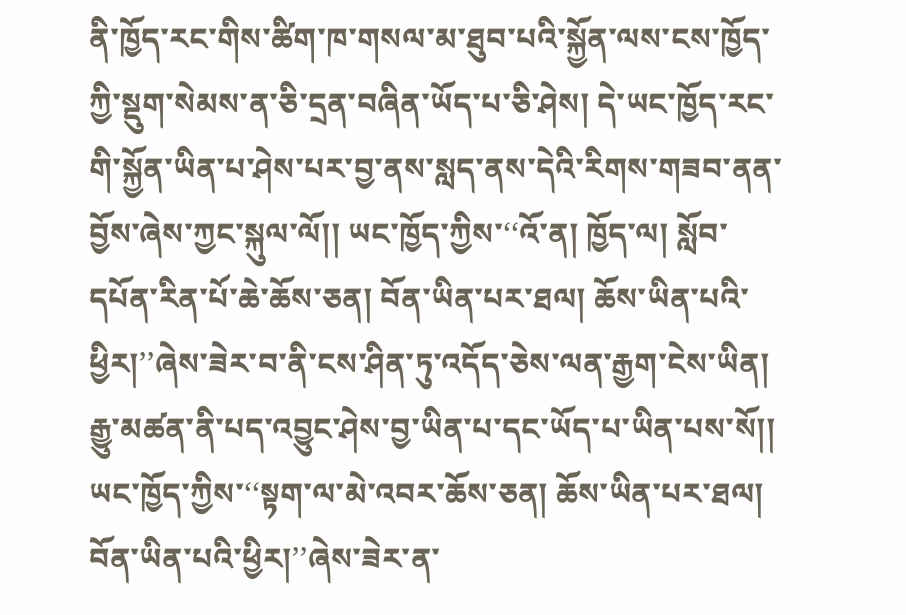ནི་ཁྱོད་རང་གིས་ཚིག་ཁ་གསལ་མ་ཐུབ་པའི་སྐྱོན་ལས་ངས་ཁྱོད་ཀྱི་སྡུག་སེམས་ན་ཅི་དྲན་བཞིན་ཡོད་པ་ཅི་ཤེས། དེ་ཡང་ཁྱོད་རང་གི་སྐྱོན་ཡིན་པ་ཤེས་པར་བྱ་ནས་སླད་ནས་དེའི་རིགས་གཟབ་ནན་བྱོས་ཞེས་ཀྱང་སྐུལ་ལོ།། ཡང་ཁྱོད་ཀྱིས་‘‘འོ་ན། ཁྱོད་ལ། སློབ་དཔོན་རིན་པོ་ཆེ་ཆོས་ཅན། བོན་ཡིན་པར་ཐལ། ཆོས་ཡིན་པའི་ཕྱིར།’’ཞེས་ཟེར་བ་ནི་ངས་ཤིན་ཏུ་འདོད་ཅེས་ལན་རྒྱག་ངེས་ཡིན། རྒྱུ་མཚན་ནི་པད་འབྱུང་ཤེས་བྱ་ཡིན་པ་དང་ཡོད་པ་ཡིན་པས་སོ།། ཡང་ཁྱོད་ཀྱིས་‘‘སྟག་ལ་མེ་འབར་ཆོས་ཅན། ཆོས་ཡིན་པར་ཐལ། བོན་ཡིན་པའི་ཕྱིར།’’ཞེས་ཟེར་ན་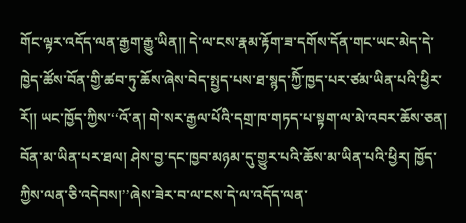གོང་ལྟར་འདོད་ལན་རྒྱག་རྒྱུ་ཡིན།། དེ་ལ་ངས་རྣམ་རྟོག་ཟ་དགོས་དོན་གང་ཡང་མེད་དེ་ཁྱེད་ཚོས་བོན་གྱི་ཚབ་ཏུ་ཆོས་ཞེས་བེད་སྤྱད་པས་ཐ་སྙད་ཀྱིོ་ཁྱད་པར་ཙམ་ཡིན་པའི་ཕྱིར་རོ།། ཡང་ཁྱོད་ཀྱིས་‘‘འོ་ན། གེ་སར་རྒྱལ་པོའི་དགྲ་ཁ་གཏད་པ་སྟག་ལ་མེ་འབར་ཆོས་ཅན། བོན་མ་ཡིན་པར་ཐལ། ཤེས་བྱ་དང་ཁྱབ་མཉམ་དུ་གྱུར་པའི་ཆོས་མ་ཡིན་པའི་ཕྱིར། ཁྱོད་ཀྱིས་ལན་ཅི་འདེབས།’’ཞེས་ཟེར་བ་ལ་ངས་དེ་ལ་འདོད་ལན་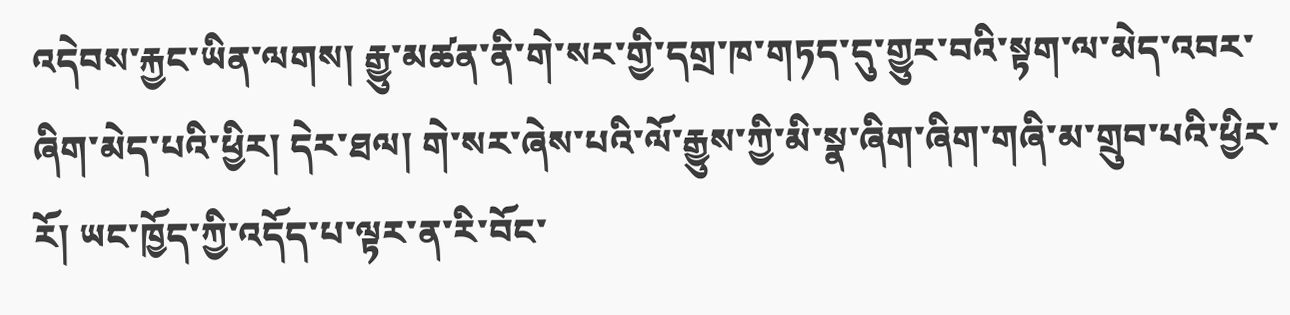འདེབས་རྐྱང་ཡིན་ལགས། རྒྱུ་མཚན་ནི་གེ་སར་གྱི་དགྲ་ཁ་གཏད་དུ་གྱུར་བའི་སྟག་ལ་མེད་འབར་ཞིག་མེད་པའི་ཕྱིར། དེར་ཐལ། གེ་སར་ཞེས་པའི་ལོ་རྒྱུས་ཀྱི་མི་སྣ་ཞིག་ཞིག་གཞི་མ་གྲུབ་པའི་ཕྱིར་རོ། ཡང་ཁྱོད་ཀྱི་འདོད་པ་ལྟར་ན་རི་བོང་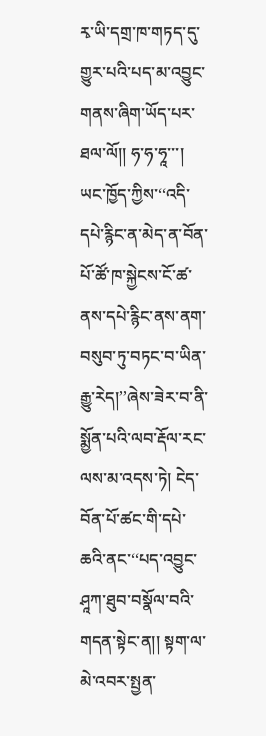རྭ་ཡི་དགྲ་ཁ་གཏད་དུ་གྱུར་པའི་པད་མ་འབྱུང་གནས་ཞིག་ཡོད་པར་ཐལ་ལོ།། ཧ་ཧ་ཧཱ་་་།
ཡང་ཁྱོད་ཀྱིས་‘‘འདི་དཔེ་རྙིང་ན་མེད་ན་བོན་པོ་ཚོ་ཁ་སྐྱེངས་ངོ་ཚ་ནས་དཔེ་རྙིང་ནས་ནག་བསུབ་ཏུ་བཏང་བ་ཡིན་རྒྱུ་རེད།’’ཞེས་ཟེར་བ་ནི་སྨྱོན་པའི་ལབ་རྡོལ་རང་ལས་མ་འདས་ཏེ། ངེད་བོན་པོ་ཚང་གི་དཔེ་ཆའི་ནང་‘‘པད་འབྱུང་ཤཱཀ་ཐུབ་བསྣོལ་བའི་གདན་སྟེང་ན།། སྟག་ལ་མེ་འབར་སྤྱན་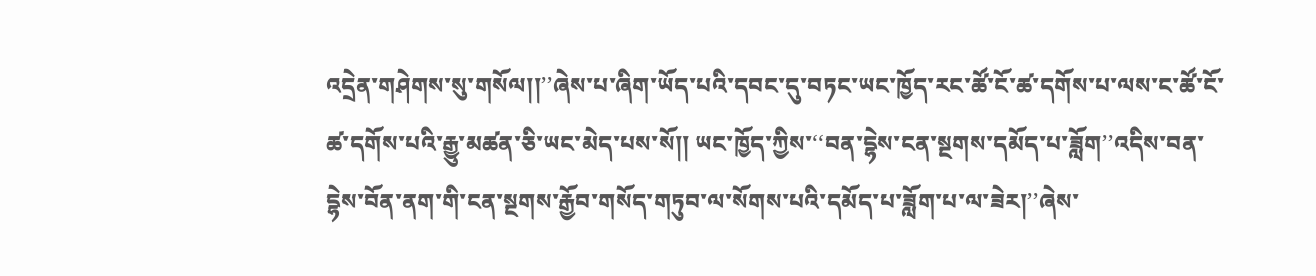འདྲེན་གཤེགས་སུ་གསོལ།།’’ཞེས་པ་ཞིག་ཡོད་པའི་དབང་དུ་བཏང་ཡང་ཁྱོད་རང་ཚོ་ངོ་ཚ་དགོས་པ་ལས་ང་ཚོ་ངོ་ཚ་དགོས་པའི་རྒྱུ་མཚན་ཅི་ཡང་མེད་པས་སོ།། ཡང་ཁྱོད་ཀྱིས་‘‘བན་དྷེས་ངན་སྔགས་དམོད་པ་ཟློག’’འདིས་བན་དྷེས་བོན་ནག་གི་ངན་སྔགས་རྒྱོབ་གསོད་གཏུབ་ལ་སོགས་པའི་དམོད་པ་ཟློག་པ་ལ་ཟེར།’’ཞེས་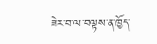ཟེར་བ་ལ་བལྟས་ན་ཁྱོད་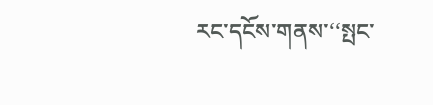རང་དངོས་གནས་‘‘སྤང་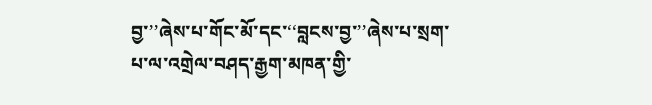བྱ་’’ཞེས་པ་གོང་མོ་དང་‘‘བླངས་བྱ་’’ཞེས་པ་སྲག་པ་ལ་འགྲེལ་བཤད་རྒྱག་མཁན་གྱི་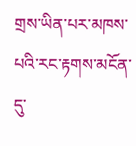གྲས་ཡིན་པར་མཁས་པའི་རང་རྟགས་མངོན་དུ་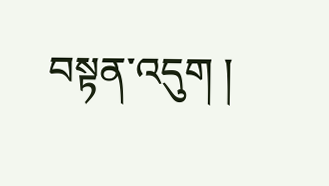བསྟན་འདུག །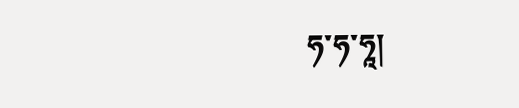ཧ་ཧ་ཧཱ།